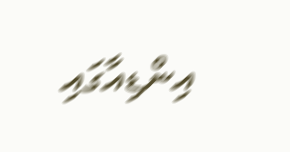އިންޑިއާގައި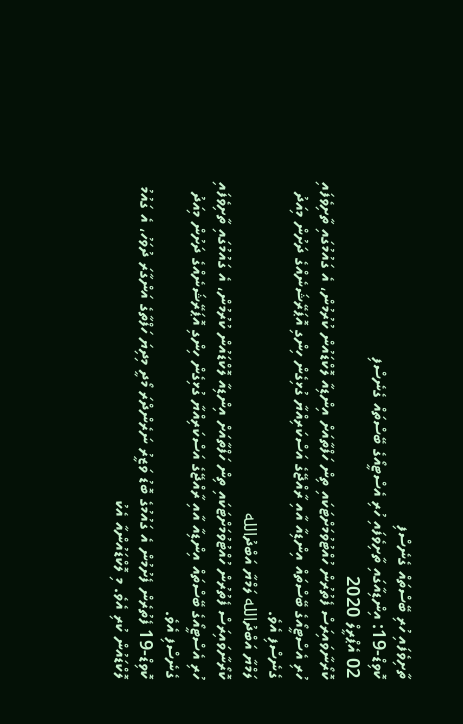ތާށިވެފައި ހުރި ބޭސްތައް ގެނެސްފި
ކޮވިޑް-19: އިންޑިއާގައި ތާށިވެފައި ހުރި އެސްޓީއޯގެ ބޭސްތައް ގެނެސްފި
02 އެޕްރީލް 2020
ކޮރޯނާވައިރަސް ފެތުރުން ހުއްޓުވުމަށްޓަކައި ތިން ހަފްތާއަށް އިންޑިއާ ލޮކްޑައުން ކުރުމުން، އެ ގައުމުގައި ތާށިވެފައި ހުރި އެސްޓީއޯގެ ބޭސްތައް އިންޑިއާ އާއި ރާއްޖޭގެ އަސްކަރިއްޔާ ގުޅިގެން ހިންގި އޮޕަރޭޝަނެއްގެ ދަށުން މިއަދު ގެނެސްފި އެވެ.
ލަމްޔާ އަބްދުالله ލަމްޔާ އަބްދުالله
ކޮރޯނާވައިރަސް ފެތުރުން ހުއްޓުވުމަށްޓަކައި ތިން ހަފްތާއަށް އިންޑިއާ ލޮކްޑައުން ކުރުމުން، އެ ގައުމުގައި ތާށިވެފައި ހުރި އެސްޓީއޯގެ ބޭސްތައް އިންޑިއާ އާއި ރާއްޖޭގެ އަސްކަރިއްޔާ ގުޅިގެން ހިންގި އޮޕަރޭޝަނެއްގެ ދަށުން މިއަދު ގެނެސްފި އެވެ.
ކޮވިޑް-19 ފެތުރެން ފެށުމުން އެ ގައުމުގެ ބޮޑު ވަޒީރު ނަރެންދްރަ މޯދީ މިދިޔަ ހަފްތާގެ އަންގާރަ ދުވަހު، އެ ގައުމު ލޮކްޑައުން ކުރި އެވެ. މި ލޮކްޑައުންއާ އެކު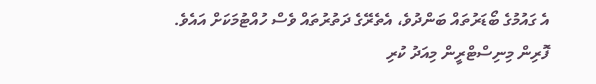އެ ގައުމުގެ ބޯޑަރުތައް ބަންދުވެ، އެތެރޭގެ ދަތުރުތައް ވެސް ހުއްޓުމަކަށް އައެވެ.
ފޮރިން މިނިސްޓްރީން މިއަދު ކުރި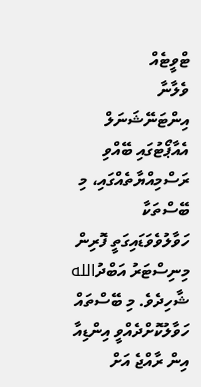ޓްވީޓެއް
ވެލާނާ އިންޓަނޭޝަނަލް އެއާޕޯޓުގައި ބޭއްވި ރަސްމިއްޔާތެއްގައި، މި ބޭސްތަކާ ހަވާލުވެވަޑައިގަތީ ފޮރިން މިނިސްޓަރު އަބްދުالله ޝާހިދެވެ. މި ބޭސްތައް ހަވާލުކޮށްދެއްވީ އިންޑިއާ އިން ރާއްޖެ އަށް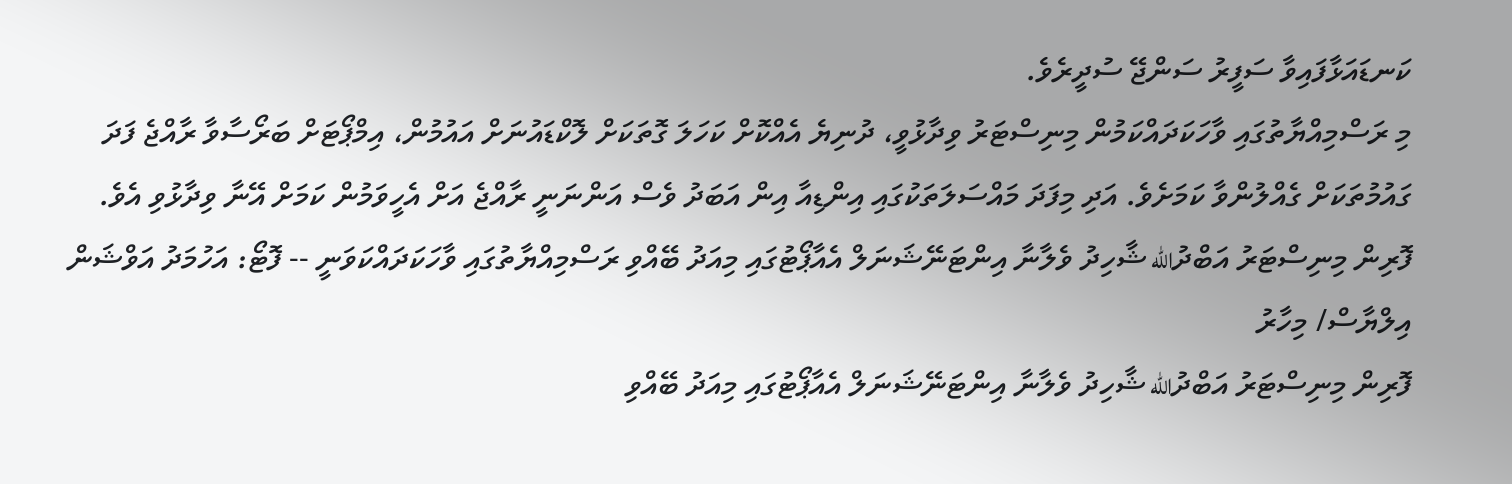ކަނޑައަޅާފައިވާ ސަފީރު ސަންޖޭ ސުދީރެވެ.
މި ރަސްމިއްޔާތުގައި ވާހަކަދައްކަމުން މިނިސްޓަރު ވިދާޅުވީ، ދުނިޔެ އެއްކޮށް ކަހަލަ ގޮތަކަށް ލޮކްޑައުނަށް އައުމުން، އިމްޕޯޓަށް ބަރޯސާވާ ރާއްޖެ ފަދަ ގައުމުތަކަށް ގެއްލުންވާ ކަމަށެވެ. އަދި މިފަދަ މައްސަލަތަކުގައި އިންޑިއާ އިން އަބަދު ވެސް އަންނަނީ ރާއްޖެ އަށް އެހީވަމުން ކަމަށް އޭނާ ވިދާޅުވި އެވެ.
ފޮރިން މިނިސްޓަރު އަބްދުالله ޝާހިދު ވެލާނާ އިންޓަނޭޝަނަލް އެއާޕޯޓުގައި މިއަދު ބޭއްވި ރަސްމިއްޔާތުގައި ވާހަކަދައްކަވަނީ -- ފޮޓޯ: އަހުމަދު އަވްޝަން އިލްޔާސް/ މިހާރު
ފޮރިން މިނިސްޓަރު އަބްދުالله ޝާހިދު ވެލާނާ އިންޓަނޭޝަނަލް އެއާޕޯޓުގައި މިއަދު ބޭއްވި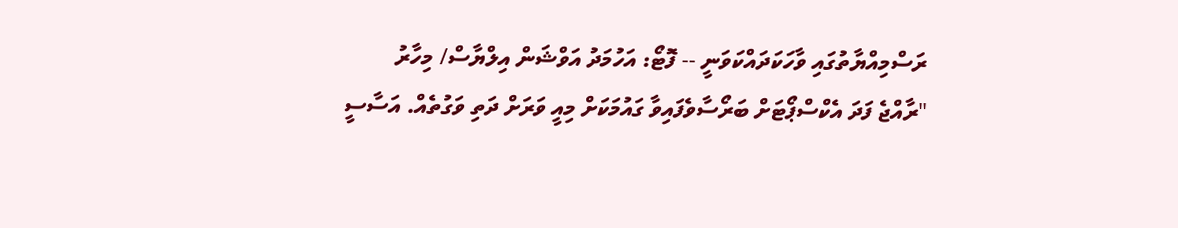ރަސްމިއްޔާތުގައި ވާހަކަދައްކަވަނީ -- ފޮޓޯ: އަހުމަދު އަވްޝަން އިލްޔާސް/ މިހާރު
"ރާއްޖެ ފަދަ އެކްސްޕޯޓަށް ބަރޯސާވެފައިވާ ގައުމަކަށް މިއީ ވަރަށް ދަތި ވަގުތެއް. އަސާސީ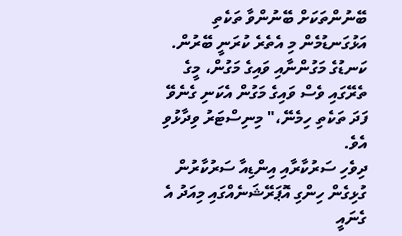ބޭނުންތަކަށް ބޭނުންވާ ތަކެތި އަޅުގަނޑުމެން މި އެތެރެ ކުރަނީ ބޭރުން. ކަނޑުގެ މަގުންނާއި ވައިގެ މަގުން، މީގެ ތެރޭގައި ވެސް ވައިގެ މަގުން އެކަނި ގެނެވޭ ފަދަ ތަކެތި ހިމެނޭ،" މިނިސްޓަރު ވިދާޅުވި އެވެ.
ދިވެހި ސަރުކާރާއި އިންޑިއާ ސަރުކާރުން ގުޅިގެން ހިންގި އޮޕަރޭޝަނެއްގައި މިއަދު އެ ގެނައީ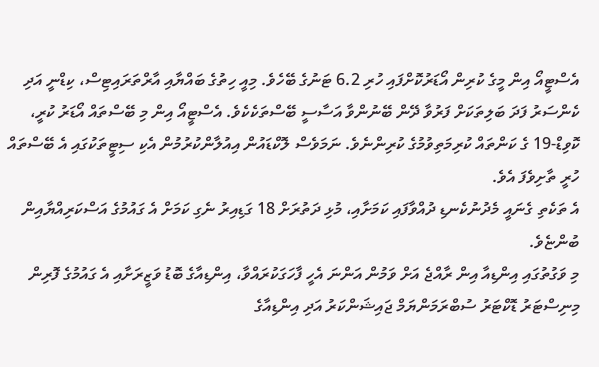އެސްޓީއޯ އިން މީގެ ކުރިން އޯޑަރުކޮށްފައި ހުރި 6.2 ޓަނުގެ ބޭހެވެ. މިއީ ހިތުގެ ބައްޔާއި އާރްތަރައިޓިސް، ކިޑްނީ އަދި ކެންސަރު ފަދަ ބަލިތަކަށް ފަރުވާ ދޭން ބޭނުންވާ އަސާސީ ބޭސްތަކެކެވެ. އެސްޓީއޯ އިން މި ބޭސްތައް އޯޑަރު ކުރީ، ކޮވިޑް-19 ގެ ކަންތައް ކުރިމަތިވުމުގެ ކުރިންނެވެ. ނަމަވެސް ލޮކްޑައުން އިއުލާންކުރުމުން އެކި ސިޓީތަކުގައި އެ ބޭސްތައް ހުރީ ތާށިވެފަ އެވެ.
އެ ތަކެތި ގެނައީ މެދުނުކެނޑި ދުއްވާފައި ކަމަށާއި، މުޅި ދަތުރަށް 18 ގަޑިއިރު ނެގި ކަމަށް އެ ގައުމުގެ އަސްކަރިއްޔާއިން ބުންޏެވެ.
މި ވަގުތުގައި އިންޑިއާ އިން ރާއްޖެ އަށް ވަމުން އަންނަ އެހީ ފާހަގަކުރައްވާ، އިންޑިއާގެ ބޮޑު ވަޒީރަށާއި އެ ގައުމުގެ ފޮރިން މިނިސްޓަރު ޑޮކްޓަރު ސުބްރަމަންޔަމް ޖައިޝަންކަރު އަދި އިންޑިއާގެ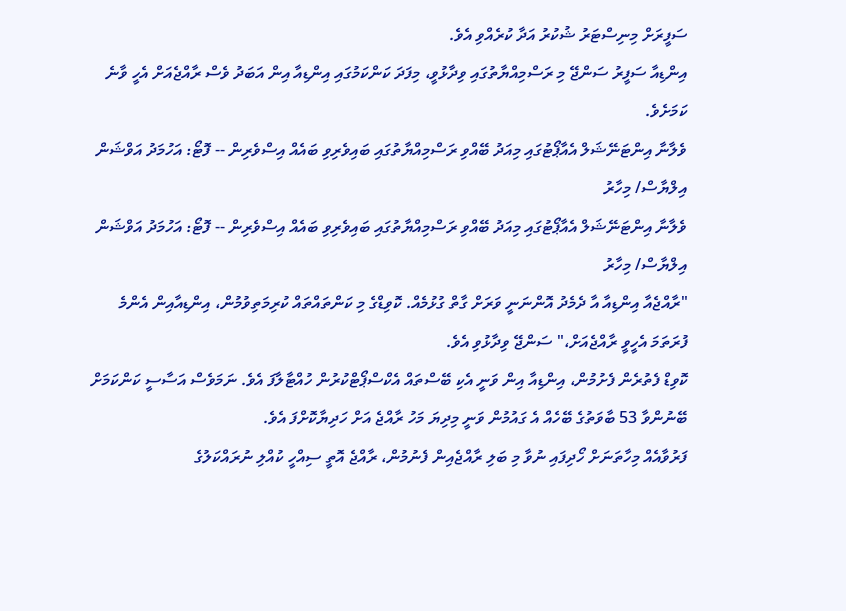ސަފީރަށް މިނިސްޓަރު ޝުކުރު އަދާ ކުރެއްވި އެވެ.
އިންޑިއާ ސަފީރު ސަންޖޭ މި ރަސްމިއްޔާތުގައި ވިދާޅުވީ، މިފަދަ ކަންކަމުގައި އިންޑިއާ އިން އަބަދު ވެސް ރާއްޖެއަށް އެހީ ވާނެ ކަމަށެވެ.
ވެލާނާ އިންޓަނޭޝަލް އެއާޕޯޓުގައި މިއަދު ބޭއްވި ރަސްމިއްޔާތުގައި ބައިވެރިވި ބައެއް އިސްވެރިން -- ފޮޓޯ: އަހުމަދު އަވްޝަން އިލްޔާސް/ މިހާރު
ވެލާނާ އިންޓަނޭޝަލް އެއާޕޯޓުގައި މިއަދު ބޭއްވި ރަސްމިއްޔާތުގައި ބައިވެރިވި ބައެއް އިސްވެރިން -- ފޮޓޯ: އަހުމަދު އަވްޝަން އިލްޔާސް/ މިހާރު
"ރާއްޖެއާ އިންޑިއާ އާ ދެމެދު އޮންނަނީ ވަރަށް ގާތް ގުޅުމެއް. ކޮވިޑްގެ މި ކަންތައްތައް ކުރިމަތިވުމުން، އިންޑިއާއިން އެންމެ ފުރަތަމަ އެހީވީ ރާއްޖެއަށް،" ސަންޖޭ ވިދާޅުވި އެވެ.
ކޮވިޑް ފެތުރެން ފެށުމުން، އިންޑިއާ އިން ވަނީ އެކި ބޭސްތައް އެކްސްޕޯޓްކުރުން ހުއްޓާލާފަ އެވެ. ނަމަވެސް އަސާސީ ކަންކަމަށް ބޭނުންވާ 53 ބާވަތުގެ ބޭހެއް އެ ގައުމުން ވަނީ މިދިޔަ މަހު ރާއްޖެ އަށް ހަދިޔާކޮށްފަ އެވެ.
ފަރުވާއެއް މިހާތަނަށް ހޯދިފައި ނުވާ މި ބަލި ރާއްޖެއިން ފެނުމުން، ރާއްޖެ އޮތީ ސިއްހީ ކުއްލި ނުރައްކަލުގެ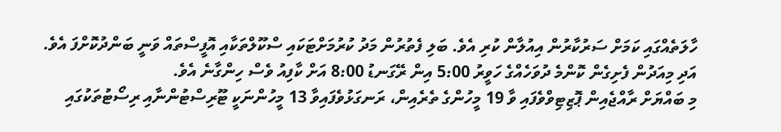ހާލަތެއްގައި ކަމަށް ސަރުކާރުން އިއުލާން ކުރި އެވެ. ބަލި ފެތުރުން މަދު ކުރުމަށްޓަކައި ސްކޫލްތަކާއި އޮފީސްތައް ވަނީ ބަންދުކޮށްފަ އެވެ. އަދި މިއަދުން ފެށިގެން ކޮންމެ ދުވަހެއްގެ ހަވީރު 5:00 އިން ރޭގަނޑު 8:00 އަށް ކާފިއު ވެސް ހިންގާނެ އެވެ.
މި ބައްޔަށް ރާއްޖެއިން ޕޮޒިޓިވްވެފައި ވާ 19 މީހުންގެ ތެރެއިން، ރަނގަޅުވެފައިވާ 13 މީހުންނަކީ ޓޫރިސްޓުންނާއި ރިސޯޓުތަކުގައި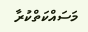މަސައްކަތްކުރާ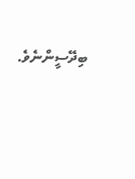ބިދޭސީންނެވެ.